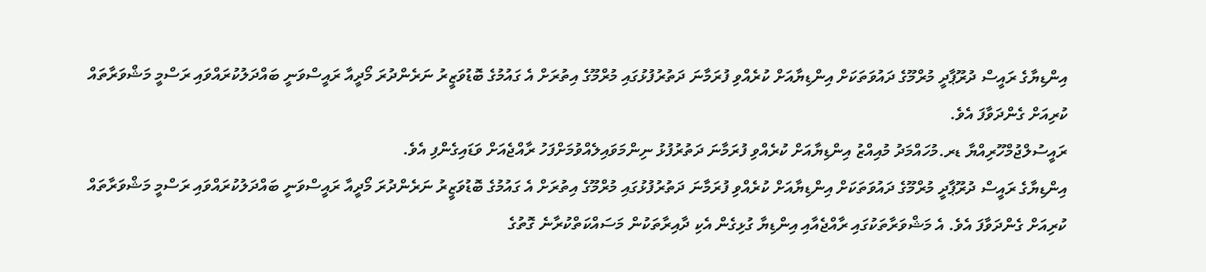އިންޑިޔާގެ ރައީސް ދުރޫޕާދީ މުރްމޫގެ ދައުވަތަކަށް އިންޑިޔާއަށް ކުރެއްވި ފުރަމާނަ ދަތުރުފުޅުގައި މުރްމޫގެ އިތުރަށް އެ ގައުމުގެ ބޮޑުވަޒީރު ނަރެންދުރަ މޯދީއާ ރައީސްވަނީ ބައްދަލުކުރައްވައި ރަސްމީ މަޝްވަރާތައް ކުރިއަށް ގެންދަވާފަ އެވެ.
ރައީސުލްޖުމްހޫރިއްޔާ ޑރ.މުހައްމަދު މުއިއްޒު އިންޑިޔާއަށް ކުރެއްވި ފުރަމާނަ ދަތުރުފުޅު ނިންމަވައިލެއްވުމަށްފަހު ރާއްޖެއަށް ވަޑައިގެންފި އެވެ.
އިންޑިޔާގެ ރައީސް ދުރޫޕާދީ މުރްމޫގެ ދައުވަތަކަށް އިންޑިޔާއަށް ކުރެއްވި ފުރަމާނަ ދަތުރުފުޅުގައި މުރްމޫގެ އިތުރަށް އެ ގައުމުގެ ބޮޑުވަޒީރު ނަރެންދުރަ މޯދީއާ ރައީސްވަނީ ބައްދަލުކުރައްވައި ރަސްމީ މަޝްވަރާތައް ކުރިއަށް ގެންދަވާފަ އެވެ. އެ މަޝްވަރާތަކުގައި ރާއްޖެއާއި އިންޑިޔާ ގުޅިގެން އެކި ދާއިރާތަކުން މަސައްކަތްކުރާނެ ގޮތުގެ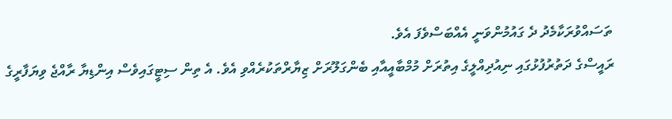ތަސައްވުރަކާމެދު ދެ ގައުމުންވަނީ އެއްބަސްވެފަ އެވެ.
ރައީސްގެ ދަތުރުފުޅުގައި ނިއުދިއްލީގެ އިތުރަށް މުމްބާއީއާއި ބެންގަލޫރަށް ޒިޔާރްތަކުރެއްވި އެވެ. އެ ތިން ސިޓީގައިވެސް އިންޑިޔާ ރާއްޖެ ވިޔަފާރީގެ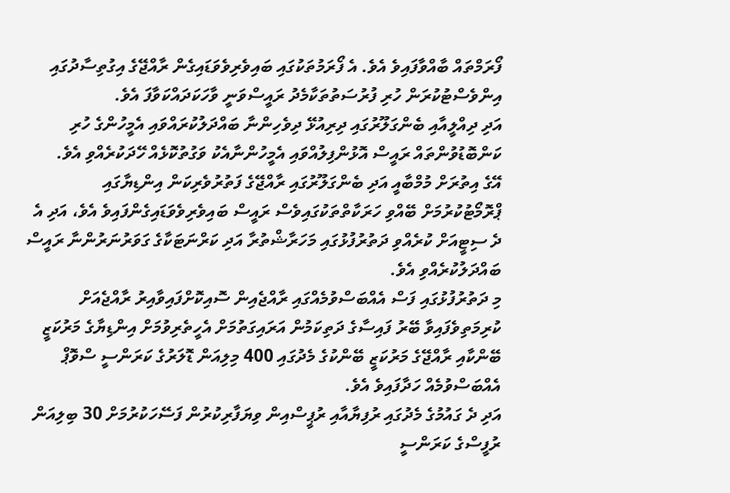ފޯރަމްތައް ބާއްވާފައިވެ އެވެ. އެ ފޯރަމުތަކުގައި ބައިވެރިވެވަޑައިގެން ރާއްޖޭގެ އިގުތިސާދުގައި އިންވެސްޓުކުރަން ހުރި ފުރުސަތުތަކާމެދު ރައީސްވަނީ ވާހަކަދައްކަވާފަ އެވެ.
އަދި ދިއްލީއާއި ބެންގަލޫރުގައި ދިރިއުޅޭ ދިވެހިންނާ ބައްދަލުކުރައްވައި އެމީހުންގެ ހުރި ކަންބޮޑުވުންތައް ރައީސް އޮޅުންފިލުއްވައި އެމީހުންނާއެކު ވަގުތުކޮޅެއް ހޭދަކުރެއްވި އެވެ.
އޭގެ އިތުރަށް މުމްބާއީ އަދި ބެންގަލޫރުގައި ރާއްޖޭގެ ފަތުރުވެރިކަން އިންޑިޔާގައި ޕްރޮމޯޓުކުރުމަށް ބޭއްވި ހަރަކާތްތަކުގައިވެސް ރައީސް ބައިވެރިވެވަޑައިގެންފައިވެ އެވެ، އަދި އެ ދެ ސިޓީއަށް ކުރެއްވި ދަތުރުފުޅުގައި މަހަރާޝްތުރާ އަދި ކަރްނަޓަކާގެ ގަވަރުނަރުންނާ ރައީސް ބައްދަލުކުރެއްވި އެވެ.
މި ދަތުރުފުޅުގައި ފަސް އެއްބަސްވުމެއްގައި ރާއްޖެއިން ސޮއިކޮށްފައިވާއިރު ރާއްޖެއަށް ކުރިމަތިވެފައިވާ ބޭރު ފައިސާގެ ދަތިކަމުން އަރައިގަތުމަށް އެހީތެރިވުމަށް އިންޑިޔާގެ މަރުކަޒީ ބޭންކާއި ރާއްޖޭގެ މަރުކަޒީ ބޭންކުގެ މެދުގައި 400 މިލިއަން ޑޮލަރުގެ ކަރަންސީ ސްވޮޕް އެއްބަސްވުމެއް ހަދާފައިވެ އެވެ.
އަދި ދެ ގައުމުގެ މެދުގައި ރުފިޔާއާއި ރުޕީސްއިން ވިޔަފާރިކުރުން ފަސޭހަކުރުމަށް 30 ބިލިއަން ރުފީސްގެ ކަރަންސީ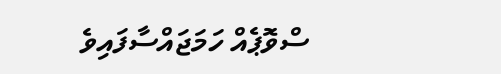ސްވޮޕެއް ހަމަޖައްސާފައިވެ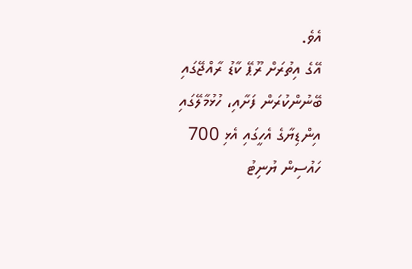އެވެ.
އޭގެ އިތުރަށް ރޫޕޭ ކާޑު ރާއްޖޭގައި ބޭނުންކުރަން ފަށާއި، ހުޅުމާލޭގައި އިންޑިޔާގެ އެހީގައި އެޅި 700 ހައުސިން ޔުނިޓު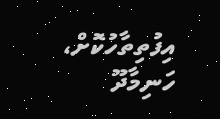އިފުތިތާހުކޮށް، ހަނިމާދޫ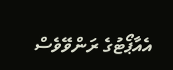އެއާޕޯޓުގެ ރަންވޭވެސް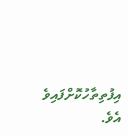އިފުތިތާހުކޮށްފައިވެ އެވެ.